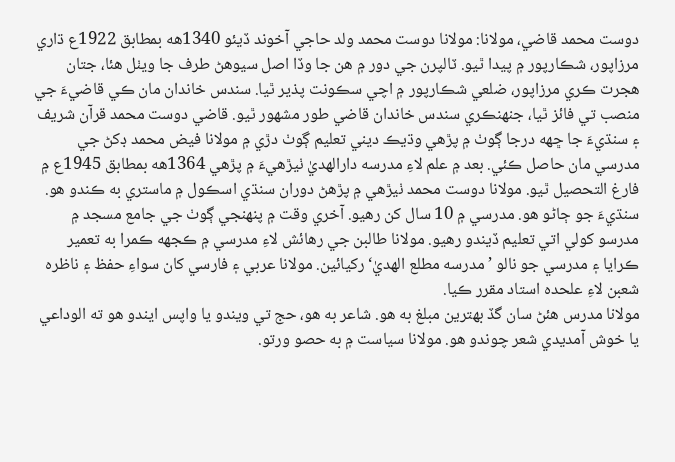دوست محمد قاضي، مولانا: مولانا دوست محمد ولد حاجي آخوند ڏيئو 1340هه بمطابق 1922ع ڌاري مرزاپور، شڪارپور ۾ پيدا ٿيو. ٽالپرن جي دور ۾ هن جا وڏا اصل سيوهڻ طرف جا ويٺل هئا، جتان هجرت ڪري مرزاپور، ضلعي شڪارپور ۾ اچي سڪونت پذير ٿيا. سندس خاندان مان ڪي قاضيءَ جي منصب تي فائز ٿيا، جنهنڪري سندس خاندان قاضي طور مشهور ٿيو. قاضي دوست محمد قرآن شريف ۽ سنڌيءَ جا ڇهه درجا ڳوٺ ۾ پڙهي وڌيڪ ديني تعليم ڳوٺ دڙي ۾ مولانا فيض محمد ڊکڻ جي مدرسي مان حاصل ڪئي. بعد ۾ علم لاءِ مدرسه دارالهديٰ ٺيڙهيءَ ۾ پڙهي 1364هه بمطابق 1945ع ۾ فارغ التحصيل ٿيو. مولانا دوست محمد ٺيڙهي ۾ پڙهڻ دوران سنڌي اسڪول ۾ ماستري به ڪندو هو. سنڌيءَ جو ڄاڻو هو. مدرسي ۾ 10 سال کن رهيو. آخري وقت ۾ پنهنجي ڳوٺ جي جامع مسجد ۾ مدرسو کولي اتي تعليم ڏيندو رهيو. مولانا طالبن جي رهائش لاءِ مدرسي ۾ ڪجهه ڪمرا به تعمير ڪرايا ۽ مدرسي جو نالو ’مدرسه مطلع الهديٰ‘ رکيائين. مولانا عربي ۽ فارسي کان سواءِ حفظ ۽ ناظره شعبن لاءِ علحده استاد مقرر ڪيا.
مولانا مدرس هئڻ سان گڏ بهترين مبلغ به هو. شاعر به هو، حج تي ويندو يا واپس ايندو هو ته الوداعي يا خوش آمديدي شعر چوندو هو. مولانا سياست ۾ به حصو ورتو.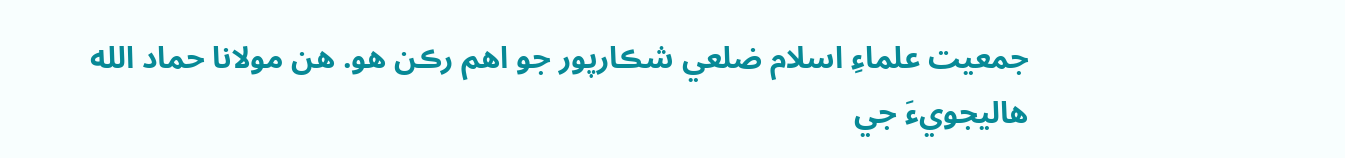جمعيت علماءِ اسلام ضلعي شڪارپور جو اهم رڪن هو. هن مولانا حماد الله هاليجويءَ جي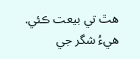هٿ تي بيعت ڪئي. هيءُ شگر جي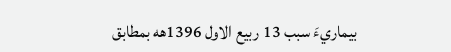بيماريءَ سبب 13 ربيع الاول 1396هه بمطابق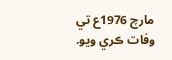مارچ 1976ع تي وفات ڪري ويو.